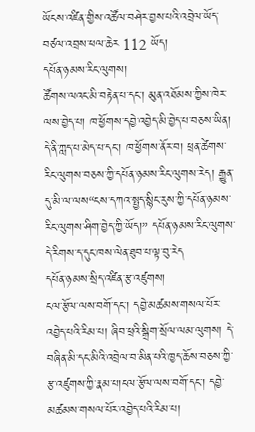ཡོངས་འཛིན་གྱིས་འཚོལ་བཤེར་བྱས་པའི་འབྲེལ་ཡོད་བཙལ་འབྲས་ཕལ་ཆེར 112 ཡོད།
དཔོན་ཉམས་རིང་ལུགས།
ཚོགས་ལའང་མི་བརྟེན་པ་དང་། མུན་འཐོམས་ཀྱིས་ཁེར་ལས་བྱེད་པ། ཁ་ཕྱོགས་དབྱེ་འབྱེད་མི་བྱེད་པ་བཅས་ཡིན། དེ་ནི་ཀླད་པ་མེད་པ་དང་། ཁ་ཕྱོགས་ནོར་བ། ཕྲན་ཚེགས་རིང་ལུགས་བཅས་ཀྱི་དཔོན་ཉམས་རིང་ལུགས་རེད། རྒྱུན་དུ་མི་ལ་ལས“ངས་དཀའ་སྤྱད་སྙིང་རུས་ཀྱི་དཔོན་ཉམས་རིང་ལུགས་ཤིག་བྱེད་ཀྱི་ཡོད།” དཔོན་ཉམས་རིང་ལུགས་དེ་རིགས་ད་དུང་ཁས་ལེན་ཐུབ་པ་ལྟ་བུ་རེད
དཔོན་ཉམས་སྲིད་འཛིན་རྩ་འཛུགས།
ངལ་རྩོལ་ལས་བགོ་དང་། དབྱེ་མཚམས་གསལ་པོར་འབྱེད་པའི་རིམ་པ། ཞིབ་ཕྲའི་སྒྲིག་སྲོལ་ལམ་ལུགས། དེ་བཞིན་མི་དང་མིའི་འབྲེལ་བ་མིན་པའི་ཁྱད་ཆོས་བཅས་ཀྱི་རྩ་འཛུགས་ཀྱི་རྣམ་པ།ངལ་རྩོལ་ལས་བགོ་དང་། དབྱེ་མཚམས་གསལ་པོར་འབྱེད་པའི་རིམ་པ།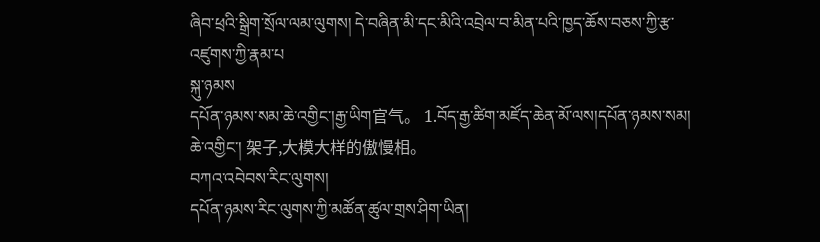ཞིབ་ཕྲའི་སྒྲིག་སྲོལ་ལམ་ལུགས། དེ་བཞིན་མི་དང་མིའི་འབྲེལ་བ་མིན་པའི་ཁྱད་ཆོས་བཅས་ཀྱི་རྩ་འཛུགས་ཀྱི་རྣམ་པ
སྐུ་ཉམས
དཔོན་ཉམས་སམ་ཆེ་འགྱིང་།རྒྱ་ཡིག官气。 1.བོད་རྒྱ་ཚིག་མཛོད་ཆེན་མོ་ལས།དཔོན་ཉམས་སམ། ཆེ་འགྱིང་། 架子,大模大样的傲慢相。
བཀའ་འབེབས་རིང་ལུགས།
དཔོན་ཉམས་རིང་ལུགས་ཀྱི་མཚོན་ཚུལ་གྲས་ཤིག་ཡིན།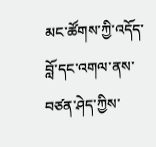མང་ཚོགས་ཀྱི་འདོད་བློ་དང་འགལ་ནས་བཙན་ཤེད་ཀྱིས་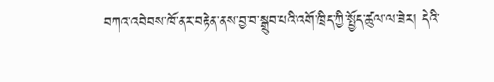བཀའ་འབེབས་ཁོ་ནར་བརྟེན་ནས་བྱ་བ་སྒྲུབ་པའི་འགོ་ཁྲིད་ཀྱི་སྤྱོད་ཚུལ་ལ་ཟེར། དེའི་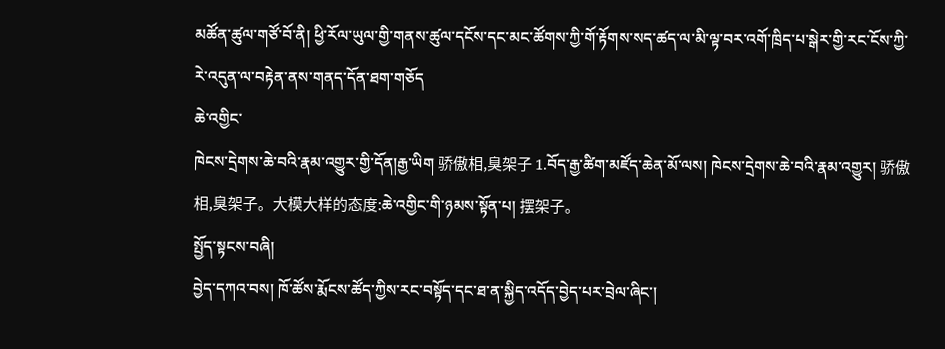མཚོན་ཚུལ་གཙོ་བོ་ནི། ཕྱི་རོལ་ཡུལ་གྱི་གནས་ཚུལ་དངོས་དང་མང་ཚོགས་ཀྱི་གོ་རྟོགས་སད་ཚད་ལ་མི་ལྟ་བར་འགོ་ཁྲིད་པ་སྒེར་གྱི་རང་ངོས་ཀྱི་རེ་འདུན་ལ་བརྟེན་ནས་གནད་དོན་ཐག་གཅོད
ཆེ་འགྱིང་
ཁེངས་དྲེགས་ཆེ་བའི་རྣམ་འགྱུར་གྱི་དོན།རྒྱ་ཡིག 骄傲相,臭架子 1.བོད་རྒྱ་ཚིག་མཛོད་ཆེན་མོ་ལས། ཁེངས་དྲེགས་ཆེ་བའི་རྣམ་འགྱུར། 骄傲相,臭架子。大模大样的态度:ཆེ་འགྱིང་གི་ཉམས་སྟོན་པ། 摆架子。
སྤྱོད་སྟངས་བཞི།
བྱེད་དཀའ་བས། ཁོ་ཚོས་རྨོངས་ཚོད་ཀྱིས་རང་བསྟོད་དང་ཐ་ན་སྐྱིད་འདོད་བྱེད་པར་བྲེལ་ཞིང་།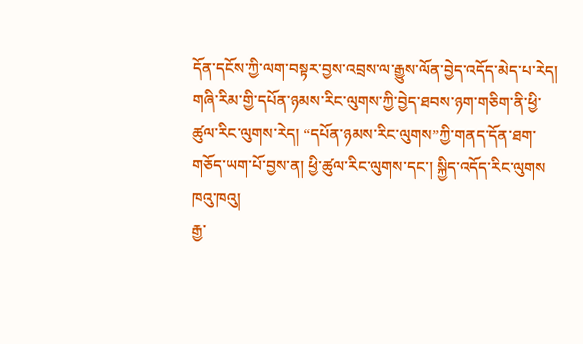དོན་དངོས་ཀྱི་ལག་བསྟར་བྱས་འབྲས་ལ་རྒྱུས་ལོན་བྱེད་འདོད་མེད་པ་རེད། གཞི་རིམ་གྱི་དཔོན་ཉམས་རིང་ལུགས་ཀྱི་བྱེད་ཐབས་ཉག་གཅིག་ནི་ཕྱི་ཚུལ་རིང་ལུགས་རེད། “དཔོན་ཉམས་རིང་ལུགས”ཀྱི་གནད་དོན་ཐག་གཅོད་ཡག་པོ་བྱས་ན། ཕྱི་ཚུལ་རིང་ལུགས་དང་། སྐྱིད་འདོད་རིང་ལུགས
ཁའུ་ཁའུ།
རྒྱ་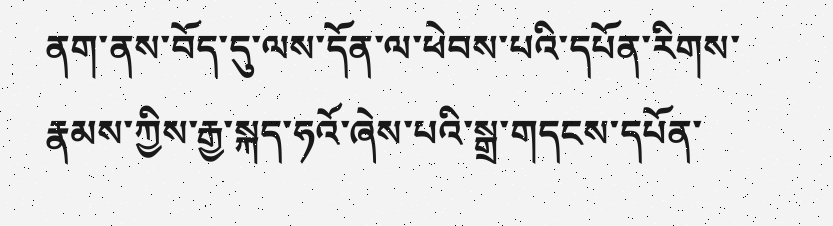ནག་ནས་བོད་དུ་ལས་དོན་ལ་ཕེབས་པའི་དཔོན་རིགས་རྣམས་ཀྱིས་རྒྱ་སྐད་ཧའོ་ཞེས་པའི་སྒྲ་གདངས་དཔོན་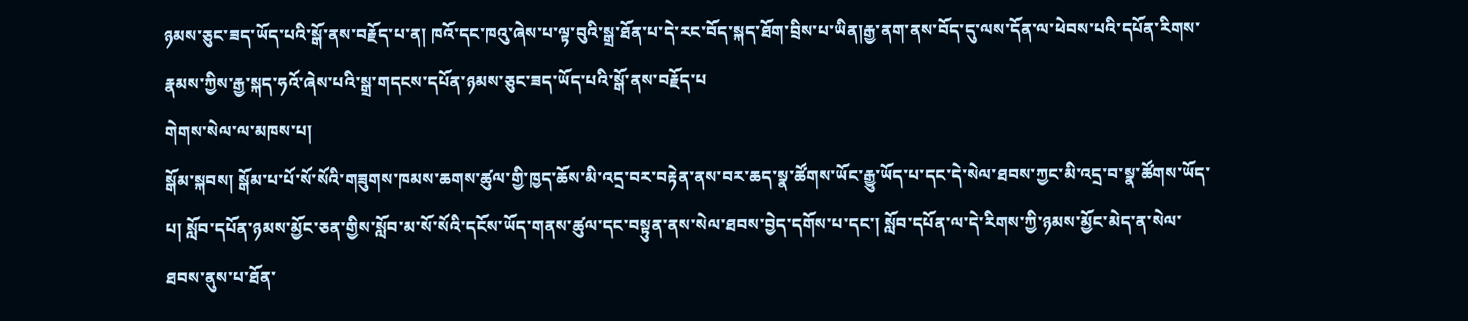ཉམས་ཅུང་ཟད་ཡོད་པའི་སྒོ་ནས་བརྗོད་པ་ན། ཁའོ་དང་ཁའུ་ཞེས་པ་ལྟ་བུའི་སྒྲ་ཐོན་པ་དེ་རང་བོད་སྐད་ཐོག་བྲིས་པ་ཡིན།རྒྱ་ནག་ནས་བོད་དུ་ལས་དོན་ལ་ཕེབས་པའི་དཔོན་རིགས་རྣམས་ཀྱིས་རྒྱ་སྐད་ཧའོ་ཞེས་པའི་སྒྲ་གདངས་དཔོན་ཉམས་ཅུང་ཟད་ཡོད་པའི་སྒོ་ནས་བརྗོད་པ
གེགས་སེལ་ལ་མཁས་པ།
སྒོམ་སྐབས། སྒོམ་པ་པོ་སོ་སོའི་གཟུགས་ཁམས་ཆགས་ཚུལ་གྱི་ཁྱད་ཆོས་མི་འདྲ་བར་བརྟེན་ནས་བར་ཆད་སྣ་ཚོགས་ཡོང་རྒྱུ་ཡོད་པ་དང་དེ་སེལ་ཐབས་ཀྱང་མི་འདྲ་བ་སྣ་ཚོགས་ཡོད་པ། སློབ་དཔོན་ཉམས་མྱོང་ཅན་གྱིས་སློབ་མ་སོ་སོའི་དངོས་ཡོད་གནས་ཚུལ་དང་བསྟུན་ནས་སེལ་ཐབས་བྱེད་དགོས་པ་དང་། སློབ་དཔོན་ལ་དེ་རིགས་ཀྱི་ཉམས་མྱོང་མེད་ན་སེལ་ཐབས་ནུས་པ་ཐོན་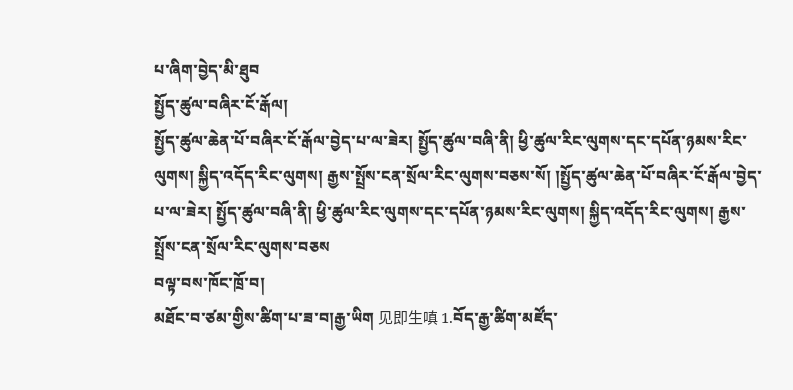པ་ཞིག་བྱེད་མི་ཐུབ
སྤྱོད་ཚུལ་བཞིར་ངོ་རྒོལ།
སྤྱོད་ཚུལ་ཆེན་པོ་བཞིར་ངོ་རྒོལ་བྱེད་པ་ལ་ཟེར། སྤྱོད་ཚུལ་བཞི་ནི། ཕྱི་ཚུལ་རིང་ལུགས་དང་དཔོན་ཉམས་རིང་ལུགས། སྐྱིད་འདོད་རིང་ལུགས། རྒྱས་སྤྲོས་ངན་སྲོལ་རིང་ལུགས་བཅས་སོ། །སྤྱོད་ཚུལ་ཆེན་པོ་བཞིར་ངོ་རྒོལ་བྱེད་པ་ལ་ཟེར། སྤྱོད་ཚུལ་བཞི་ནི། ཕྱི་ཚུལ་རིང་ལུགས་དང་དཔོན་ཉམས་རིང་ལུགས། སྐྱིད་འདོད་རིང་ལུགས། རྒྱས་སྤྲོས་ངན་སྲོལ་རིང་ལུགས་བཅས
བལྟ་བས་ཁོང་ཁྲོ་བ།
མཐོང་བ་ཙམ་གྱིས་ཚིག་པ་ཟ་བ།རྒྱ་ཡིག 见即生嗔 1.བོད་རྒྱ་ཚིག་མཛོད་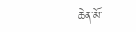ཆེན་མོ་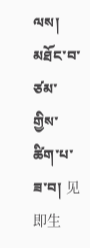ལས། མཐོང་བ་ཙམ་གྱིས་ཚིག་པ་ཟ་བ། 见即生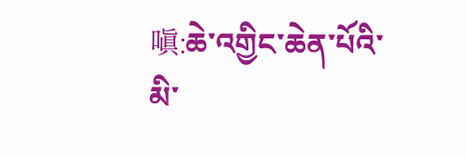嗔:ཆེ་འགྱིང་ཆེན་པོའི་མི་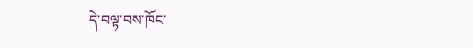དེ་བལྟ་བས་ཁོང་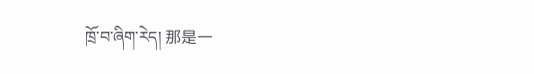ཁྲོ་བ་ཞིག་རེད། 那是一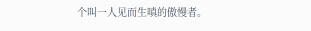个叫一人见而生嗔的傲慢者。